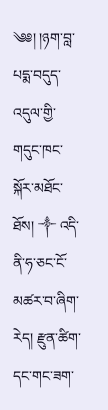༄༅། །ཉག་བླ་པདྨ་བདུད་འདུལ་གྱི་གདུང་ཁང་སྐོར་མཐོང་ཐོས། ༒ འདི་ནི་ཧ་ཅང་ངོ་མཚར་བ་ཞིག་རེད། རྫུན་ཚིག་དང་གང་ཟག་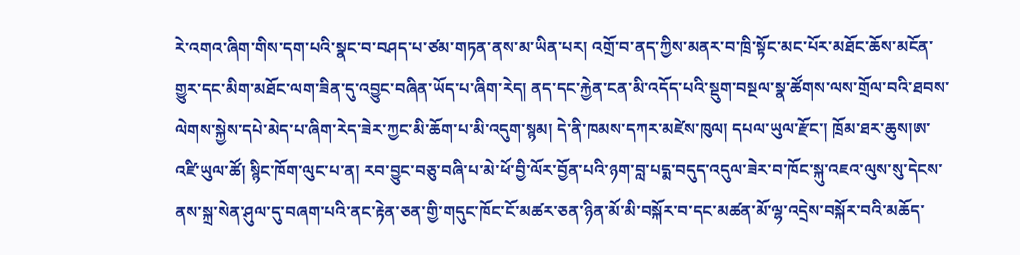རེ་འགའ་ཞིག་གིས་དག་པའི་སྣང་བ་བཤད་པ་ཙམ་གཏན་ནས་མ་ཡིན་པར། འགྲོ་བ་ནད་ཀྱིས་མནར་བ་ཁྲི་སྟོང་མང་པོར་མཐོང་ཆོས་མངོན་གྱུར་དང་མིག་མཐོང་ལག་ཟིན་དུ་འབྱུང་བཞིན་ཡོད་པ་ཞིག་རེད། ནད་དང་རྐྱེན་ངན་མི་འདོད་པའི་སྡུག་བསྔལ་སྣ་ཚོགས་ལས་གྲོལ་བའི་ཐབས་ལེགས་སྐྱེས་དཔེ་མེད་པ་ཞིག་རེད་ཟེར་ཀྱང་མི་ཆོག་པ་མི་འདུག་སྙམ། དེ་ནི་ཁམས་དཀར་མཛེས་ཁུལ། དཔལ་ཡུལ་རྫོང་། ཁྲོམ་ཐར་ཆུས།ཨ་འཛི་ཡུལ་ཚོ། སྙིང་ཁོག་ལུང་པ་ན། རབ་བྱུང་བཅུ་བཞི་པ་མེ་ཕོ་བྱི་ལོར་བྱོན་པའི་ཉག་བླ་པདྨ་བདུད་འདུལ་ཟེར་བ་ཁོང་སྐུ་འཇའ་ལུས་སུ་དེངས་ནས་སྐྲ་སེན་ཤུལ་དུ་བཞག་པའི་ནང་རྟེན་ཅན་གྱི་གདུང་ཁོང་ངོ་མཚར་ཅན་ཉིན་མོ་མི་བསྐོར་བ་དང་མཚན་མོ་ལྷ་འདྲེས་བསྐོར་བའི་མཆོད་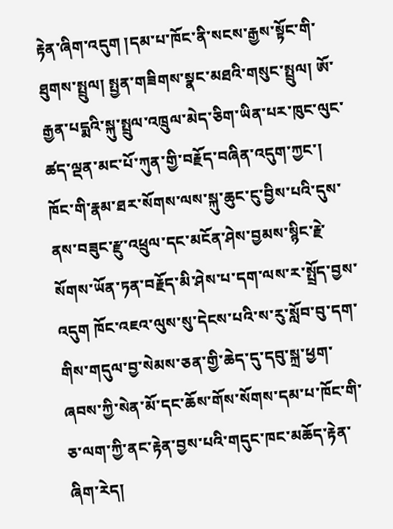རྟེན་ཞིག་འདུག །དམ་པ་ཁོང་ནི་སངས་རྒྱས་སྟོང་གི་ཐུགས་སྤྲུལ། སྤྱན་གཟིགས་སྣང་མཐའི་གསུང་སྤྲུལ། ཨོ་རྒྱན་པདྨའི་སྐུ་སྤྲུལ་འཁྲུལ་མེད་ཅིག་ཡིན་པར་ཁུང་ལུང་ཚད་ལྡན་མང་པོ་ཀུན་གྱི་བརྗོད་བཞིན་འདུག་ཀྱང་། ཁོང་གི་རྣམ་ཐར་སོགས་ལས་སྐུ་ཆུང་ངུ་བྱིས་པའི་དུས་ནས་བཟུང་རྫུ་འཕྲུལ་དང་མངོན་ཤེས་བྱམས་སྙིང་རྗེ་སོགས་ཡོན་ཏན་བརྗོད་མི་ཤེས་པ་དག་ལས་ར་སྤྲོད་བྱས་འདུག ཁོང་འཇའ་ལུས་སུ་དེངས་པའི་ས་རུ་སློབ་བུ་དག་གིས་གདུལ་བྱ་སེམས་ཅན་གྱི་ཆེད་དུ་དབུ་སྐྲ་ཕྱག་ཞབས་ཀྱི་སེན་མོ་དང་ཆོས་གོས་སོགས་དམ་པ་ཁོང་གི་ཅ་ལག་ཀྱི་ནང་རྟེན་བྱས་པའི་གདུང་ཁང་མཆོད་རྟེན་ཞིག་རེད།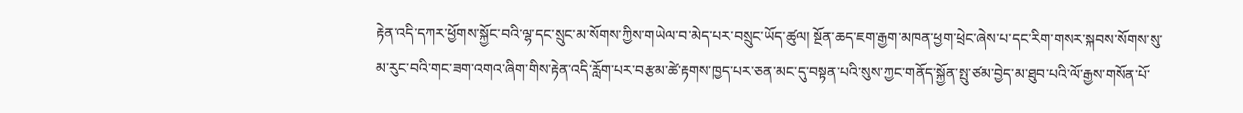རྟེན་འདི་དཀར་ཕྱོགས་སྐྱོང་བའི་ལྷ་དང་སྲུང་མ་སོགས་ཀྱིས་གཡེལ་བ་མེད་པར་བསྲུང་ཡོད་ཚུལ། སྔོན་ཆད་ཇག་རྒྱག་མཁན་ཕྱག་ཕྲེང་ཞེས་པ་དང་རིག་གསར་སྐབས་སོགས་སུ་མ་རུང་བའི་གང་ཟག་འགའ་ཞིག་གིས་རྟེན་འདི་རློག་པར་བརྩམ་ཚེ་རྟགས་ཁྱད་པར་ཅན་མང་དུ་བསྟན་པའི་སུས་ཀྱང་གནོད་སྐྱོན་སྤུ་ཙམ་བྱེད་མ་ཐུབ་པའི་ལོ་རྒྱས་གསོན་པོ་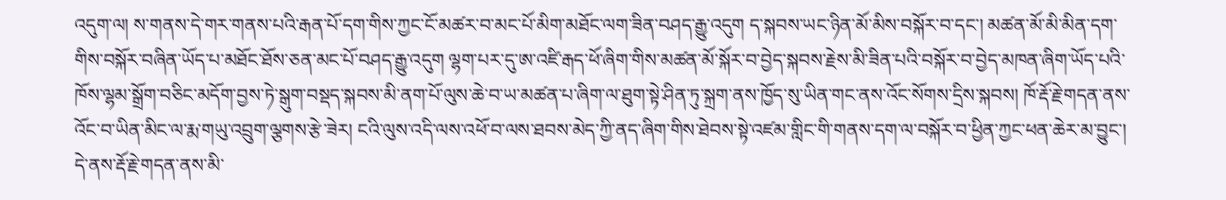འདུག་ལ། ས་གནས་དེ་གར་གནས་པའི་རྒན་པོ་དག་གིས་ཀྱང་ངོ་མཚར་བ་མང་པོ་མིག་མཐོང་ལག་ཟིན་བཤད་རྒྱུ་འདུག ད་སྐབས་ཡང་ཉིན་མོ་མིས་བསྐོར་བ་དང་། མཚན་མོ་མི་མིན་དག་གིས་བསྐོར་བཞིན་ཡོད་པ་མཐོང་ཐོས་ཅན་མང་པོ་བཤད་རྒྱུ་འདུག ལྷག་པར་དུ་ཨ་འཛི་རྒད་ཕོ་ཞིག་གིས་མཚན་མོ་སྐོར་བ་བྱེད་སྐབས་རྗེས་མི་ཟིན་པའི་བསྐོར་བ་བྱེད་མཁན་ཞིག་ཡོད་པའི་ཁོས་ལྷམ་སྒྲོག་བཅིང་མདོག་བྱས་ཏེ་སྒུག་བསྡད་སྐབས་མི་ནག་པོ་ལུས་ཆེ་བ་ཡ་མཚན་པ་ཞིག་ལ་ཐུག་སྟེ་ཤིན་ཏུ་སྐྲག་ནས་ཁྱོད་སུ་ཡིན་གང་ནས་འོང་སོགས་དྲིས་སྐབས། ཁོ་རྡོ་རྗེ་གདན་ནས་འོང་བ་ཡིན་མིང་ལ་རྨ་གཡུ་འབྲུག་ལྕགས་རྩེ་ཟེར། ངའི་ལུས་འདི་ལས་འཕོ་བ་ལས་ཐབས་མེད་ཀྱི་ནད་ཞིག་གིས་ཐེབས་སྟེ་འཛམ་གླིང་གི་གནས་དག་ལ་བསྐོར་བ་ཕྱིན་ཀྱང་ཕན་ཆེར་མ་བྱུང་། དེ་ནས་རྡོ་རྗེ་གདན་ནས་མི་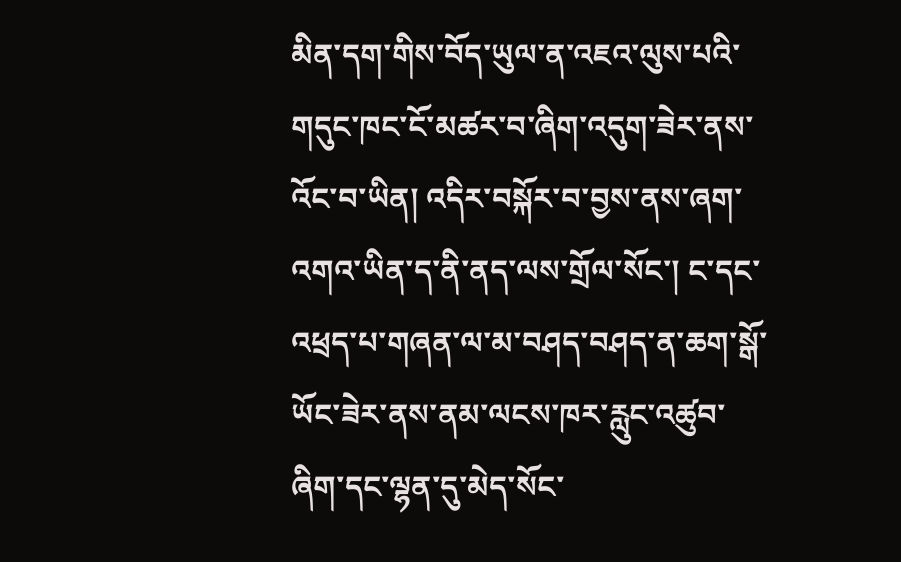མིན་དག་གིས་བོད་ཡུལ་ན་འཇའ་ལུས་པའི་གདུང་ཁང་ངོ་མཚར་བ་ཞིག་འདུག་ཟེར་ནས་འོང་བ་ཡིན། འདིར་བསྐོར་བ་བྱས་ནས་ཞག་འགའ་ཡིན་ད་ནི་ནད་ལས་གྲོལ་སོང་། ང་དང་འཕྲད་པ་གཞན་ལ་མ་བཤད་བཤད་ན་ཆག་སྒོ་ཡོང་ཟེར་ནས་ནམ་ལངས་ཁར་རླུང་འཚུབ་ཞིག་དང་ལྷན་དུ་མེད་སོང་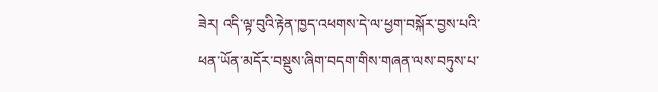ཟེར། འདི་ལྟ་བུའི་རྟེན་ཁྱད་འཕགས་དེ་ལ་ཕྱག་བསྐོར་བྱས་པའི་ཕན་ཡོན་མདོར་བསྡུས་ཞིག་བདག་གིས་གཞན་ལས་བཏུས་པ་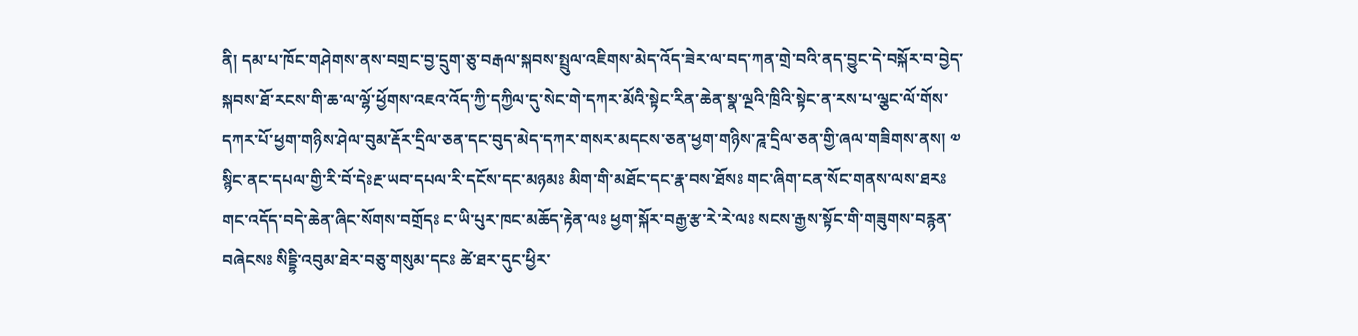ནི། དམ་པ་ཁོང་གཤེགས་ནས་བགྲང་བྱ་དྲུག་ཅུ་བརྒལ་སྐབས་སྤྲུལ་འཇིགས་མེད་འོད་ཟེར་ལ་བད་ཀན་གྲེ་བའི་ནད་བྱུང་དེ་བསྐོར་བ་བྱེད་སྐབས་ཐོ་རངས་གི་ཆ་ལ་ལྷོ་ཕྱོགས་འཇའ་འོད་ཀྱི་དཀྱིལ་དུ་སེང་གེ་དཀར་མོའི་སྟེང་རིན་ཆེན་སྣ་ལྔའི་ཁྲིའི་སྟེང་ན་རས་པ་ལྕང་ལོ་གོས་དཀར་པོ་ཕྱག་གཉིས་ཤེལ་བུམ་རྡོར་དྲིལ་ཅན་དང་བུད་མེད་དཀར་གསར་མདངས་ཅན་ཕྱག་གཉིས་ཌཱ་དྲིལ་ཅན་གྱི་ཞལ་གཟིགས་ནས། ༧ སྙིང་ནང་དཔལ་གྱི་རི་བོ་དེཿརྔ་ཡབ་དཔལ་རི་དངོས་དང་མཉམཿ མིག་གི་མཐོང་དང་རྣ་བས་ཐོསཿ གང་ཞིག་ངན་སོང་གནས་ལས་ཐརཿ གང་འདོད་བདེ་ཆེན་ཞིང་སོགས་བགྲོདཿ ང་ཡི་པུར་ཁང་མཆོད་རྟེན་ལཿ ཕྱག་སྐོར་བརྒྱ་རྩ་རེ་རེ་ལཿ སངས་རྒྱས་སྟོང་གི་གཟུགས་བརྙན་བཞེངསཿ སིདྡྷི་འབུམ་ཐེར་བཅུ་གསུམ་དངཿ ཚེ་ཐར་དུང་ཕྱིར་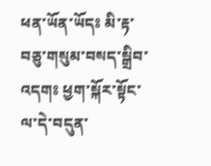ཕན་ཡོན་ཡོདཿ མི་རྟ་བཅུ་གསུམ་བསད་སྒྲིབ་འདགཿ ཕྱག་སྐོར་སྟོང་ལ་དེ་བདུན་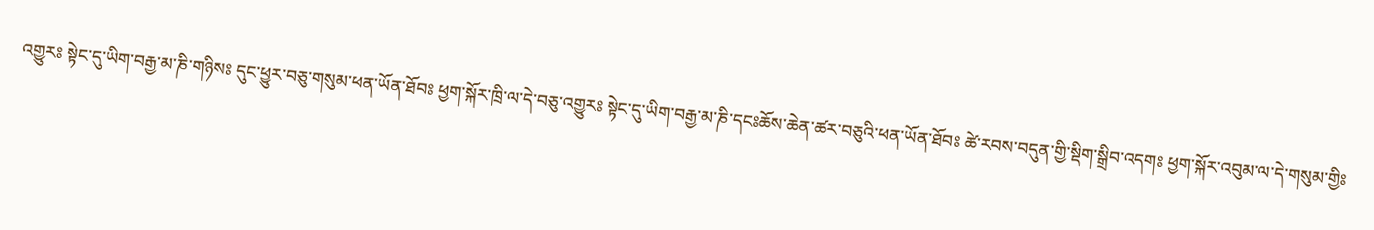འགྱུརཿ སྟེང་དུ་ཡིག་བརྒྱ་མ་ཎི་གཉིསཿ དུང་ཕྱུར་བཅུ་གསུམ་ཕན་ཡོན་ཐོབཿ ཕྱག་སྐོར་ཁྲི་ལ་དེ་བཅུ་འགྱུརཿ སྟེང་དུ་ཡིག་བརྒྱ་མ་ཎི་དངཿཆོས་ཆེན་ཚར་བཅུའི་ཕན་ཡོན་ཐོབཿ ཚེ་རབས་བདུན་གྱི་སྡིག་སྒྲིབ་འདགཿ ཕྱག་སྐོར་འབུམ་ལ་དེ་གསུམ་གྱིཿ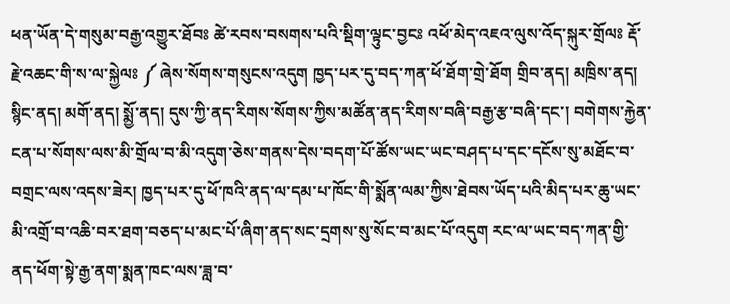ཕན་ཡོན་དེ་གསུམ་བརྒྱ་འགྱུར་ཐོབཿ ཚེ་རབས་བསགས་པའི་སྡིག་ལྟུང་བྱངཿ འཕོ་མེད་འཇའ་ལུས་འོད་སྐུར་གྲོལཿ རྡོ་རྗེ་འཆང་གི་ས་ལ་སྐྱེལཿ ༼ ཞེས་སོགས་གསུངས་འདུག ཁྱད་པར་དུ་བད་ཀན་ཕོ་ཐོག་གྲེ་ཐོག གྲིབ་ནད། མཁྲིས་ནད། སྙིང་ནད། མགོ་ནད། སྨྱོ་ནད། དུས་ཀྱི་ནད་རིགས་སོགས་ཀྱིས་མཚོན་ནད་རིགས་བཞི་བརྒྱ་རྩ་བཞི་དང་། བགེགས་རྐྱེན་ངན་པ་སོགས་ལས་མི་གྲོལ་བ་མི་འདུག་ཅེས་གནས་དེས་བདག་པོ་ཚོས་ཡང་ཡང་བཤད་པ་དང་དངོས་སུ་མཐོང་བ་བགྲང་ལས་འདས་ཟེར། ཁྱད་པར་དུ་ཕོ་ཁའི་ནད་ལ་དམ་པ་ཁོང་གི་སྨོན་ལམ་ཀྱིས་ཐེབས་ཡོད་པའི་མིད་པར་ཆུ་ཡང་མི་འགྲོ་བ་འཆི་བར་ཐག་བཅད་པ་མང་པོ་ཞིག་ནད་སང་དྲགས་སུ་སོང་བ་མང་པོ་འདུག རང་ལ་ཡང་བད་ཀན་གྱི་ནད་ཕོག་སྟེ་རྒྱ་ནག་སྨན་ཁང་ལས་ཟླ་བ་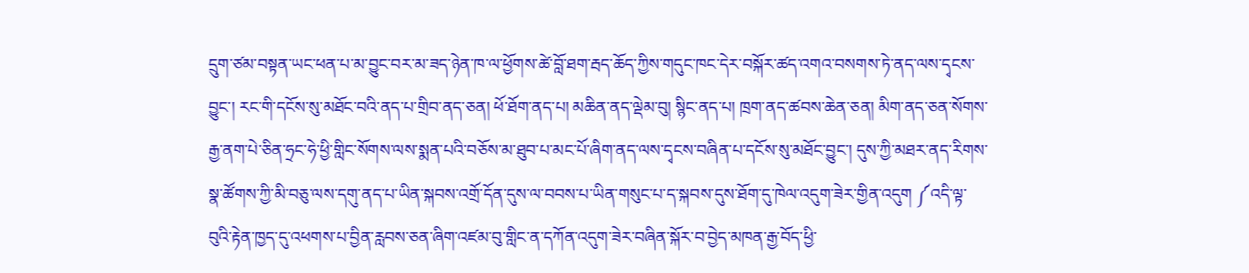དྲུག་ཙམ་བསྟན་ཡང་ཕན་པ་མ་བྱུང་བར་མ་ཟད་ཉེན་ཁ་ལ་ཕྱོགས་ཚེ་བློ་ཐག་རྦད་ཆོད་ཀྱིས་གདུང་ཁང་དེར་བསྐོར་ཚད་འགའ་བསགས་ཏེ་ནད་ལས་དྭངས་བྱུང་། རང་གི་དངོས་སུ་མཐོང་བའི་ནད་པ་གྲིབ་ནད་ཅན། ཕོ་ཐོག་ནད་པ། མཆིན་ནད་ལྡེམ་བུ། སྙིང་ནད་པ། ཁྲག་ནད་ཚབས་ཆེན་ཅན། མིག་ནད་ཅན་སོགས་རྒྱ་ནག་པེ་ཅིན་ཧྲང་ཧེ་ཕྱི་གླིང་སོགས་ལས་སྨན་པའི་བཅོས་མ་ཐུབ་པ་མང་པོ་ཞིག་ནད་ལས་དྭངས་བཞིན་པ་དངོས་སུ་མཐོང་བྱུང་། དུས་ཀྱི་མཐར་ནད་རིགས་སྣ་ཚོགས་ཀྱི་མི་བཅུ་ལས་དགུ་ནད་པ་ཡིན་སྐབས་འགྲོ་དོན་དུས་ལ་བབས་པ་ཡིན་གསུང་པ་ད་སྐབས་དུས་ཐོག་དུ་ཁེལ་འདུག་ཟེར་གྱིན་འདུག ༼འདི་ལྟ་བུའི་རྟེན་ཁྱད་དུ་འཕགས་པ་བྱིན་རླབས་ཅན་ཞིག་འཛམ་བུ་གླིང་ན་དཀོན་འདུག་ཟེར་བཞིན་སྐོར་བ་བྱེད་མཁན་རྒྱ་བོད་ཕྱི་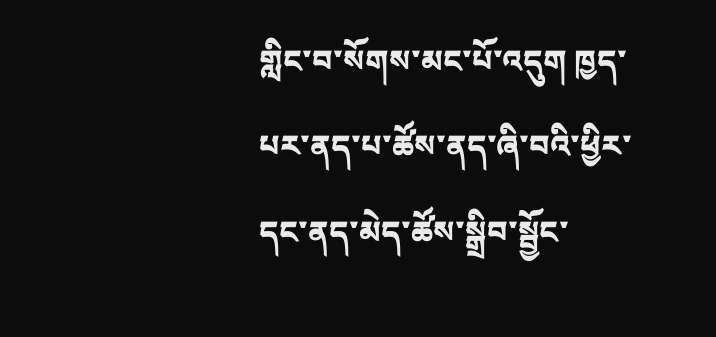གླིང་བ་སོགས་མང་པོ་འདུག ཁྱད་པར་ནད་པ་ཚོས་ནད་ཞི་བའི་ཕྱིར་དང་ནད་མེད་ཚོས་སྒྲིབ་སྦྱོང་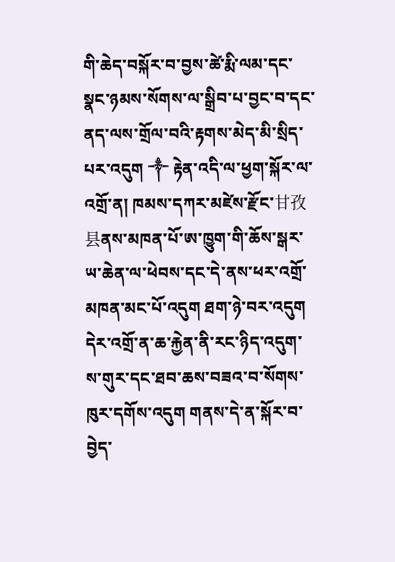གི་ཆེད་བསྐོར་བ་བྱས་ཚེ་རྨི་ལམ་དང་སྣང་ཉམས་སོགས་ལ་སྒྲིབ་པ་བྱང་བ་དང་ནད་ལས་གྲོལ་བའི་རྟགས་མེད་མི་སྲིད་པར་འདུག ༒ རྟེན་འདི་ལ་ཕྱག་སྐོར་ལ་འགྲོ་ན། ཁམས་དཀར་མཛེས་རྫོང་甘孜县ནས་མཁན་པོ་ཨ་ཁྱུག་གི་ཆོས་སྒར་ཡ་ཆེན་ལ་ཕེབས་དང་དེ་ནས་ཕར་འགྲོ་མཁན་མང་པོ་འདུག ཐག་ཉེ་བར་འདུག དེར་འགྲོ་ན་ཆ་རྐྱེན་ནི་རང་ཉིད་འདུག་ས་གུར་དང་ཐབ་ཆས་བཟའ་བ་སོགས་ཁུར་དགོས་འདུག གནས་དེ་ན་སྐོར་བ་བྱེད་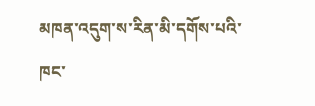མཁན་འདུག་ས་རིན་མི་དགོས་པའི་ཁང་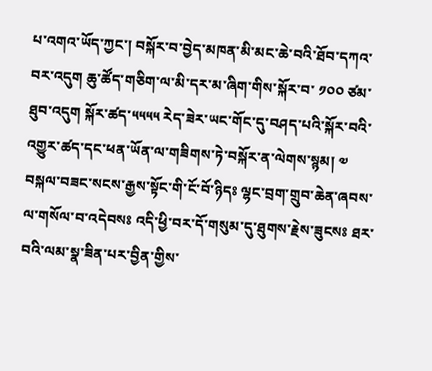པ་འགའ་ཡོད་ཀྱང་། བསྐོར་བ་བྱེད་མཁན་མི་མང་ཆེ་བའི་ཐོབ་དཀའ་བར་འདུག ཆུ་ཚོད་གཅིག་ལ་མི་དར་མ་ཞིག་གིས་སྐོར་བ་ ༡༠༠ ཙམ་ཐུབ་འདུག སྐོར་ཚད་༥༥༥༥ རེད་ཟེར་ཡང་གོང་དུ་བཤད་པའི་སྐོར་བའི་འགྱུར་ཚད་དང་ཕན་ཡོན་ལ་གཟིགས་ཏེ་བསྐོར་ན་ལེགས་སྙམ། ༧ བསྐལ་བཟང་སངས་རྒྱས་སྟོང་གི་ངོ་བོ་ཉིདཿ ལྷང་བྲག་གྲུབ་ཆེན་ཞབས་ལ་གསོལ་བ་འདེབསཿ འདི་ཕྱི་བར་དོ་གསུམ་དུ་ཐུགས་རྗེས་ཟུངསཿ ཐར་བའི་ལམ་སྣ་ཟིན་པར་བྱིན་གྱིས་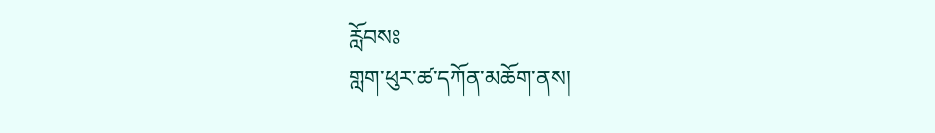རློབསཿ
གླག་ཕུར་ཚ་དཀོན་མཆོག་ནས།